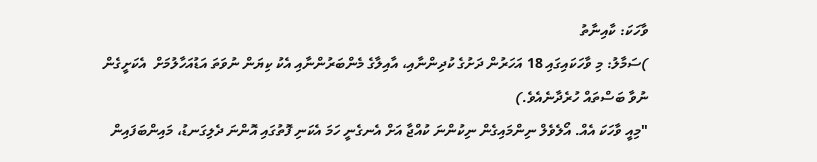ވާހަކަ: ކާއިނާތު
)ސަމާލު: މި ވާހަކައިގައި 18 އަހަރުން ދަށުގެ ކުދިންނާއި، އާއިލާގެ މެންބަރުންނާއި އެކު ކިޔަން ނުވަތަ އަޑުއަހާލުމަށް  އެކަށީގެން ނުވާ ބަސްތައް ހުރެދާނެއެވެ.)
"މިއީ ވާހަކަ އެއް. އޯލެވެލް ނިންމައިގެން ނިކުންނަ ކުއްޖާ އަށް އެނގެނީ ހަމަ އެކަނި ފޮތުގައި އޮންނަ ދެލިގަނޑު، މައިންބަފައިން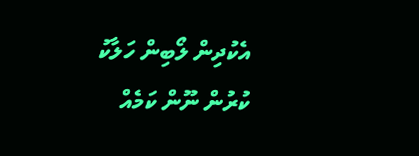އެކުދިން ލޯބިން ހަލާކު ކުރުން ނޫން ކަމެއް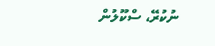ނުކުރޭ، ސްކޫލުން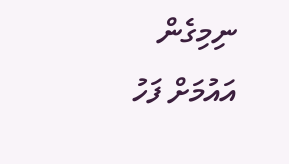ނިމިގެން އައުމަށް ފަހު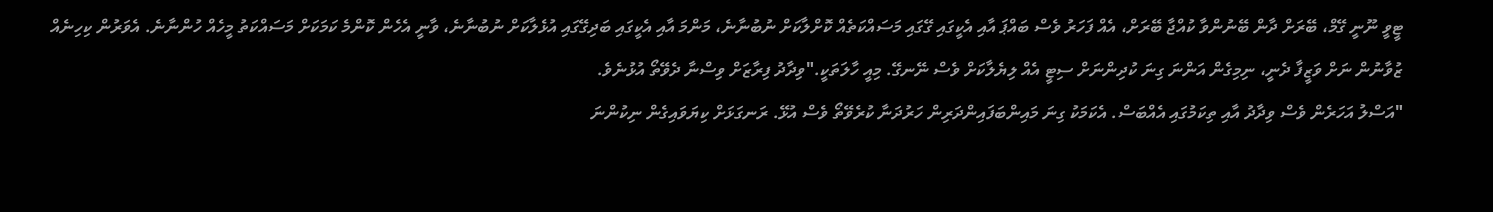ޓީވީ ނޫނީ ގޭމް، ބޭރަށް ދާން ބޭނުންވާ ކުއްޖާ ބޭރަށް، އެއް ފަހަރު ވެސް ބައްޕަ އާއި އެކީގައި ގޭގައި މަސައްކަތެއް ކޮށްލާކަށް ނުބުނާނެ، މަންމަ އާއި އެކީގައި ބަދިގޭގައި އުޅެލާކަށް ނުބުނާނެ، ވާނީ އެހެން ކޮންމެ ކަމަކަށް މަސައްކަތު މީހެއް ހުންނާނެ. އެވަރުން ކިހިނެއް ޒުވާނުން ނަށް ވަޒީފާ ދެނީ، ނިމިގެން އަންނަ ގިނަ ކުދިންނަށް ސިޓީ އެއް ލިޔެލާކަށް ވެސް ނޭނގޭ. މިއީ ހާލަތަކީ."ވިދާދު ފިރާޒަށް ވިސްނާ ދެވޭތޯ އުޅުނެވެ.
"އަސްލު އަހަރެން ވެސް ވިދާދު އާއި ތިކަމުގައި އެއްބަސް. އެކަމަކު ގިނަ މައިންބަފައިންދަރިން ހަރުދަނާ ކުރެވޭތޯ ވެސް އުޅޭ. ރަނގަޅަށް ކިޔަވައިގެން ނިކުންނަ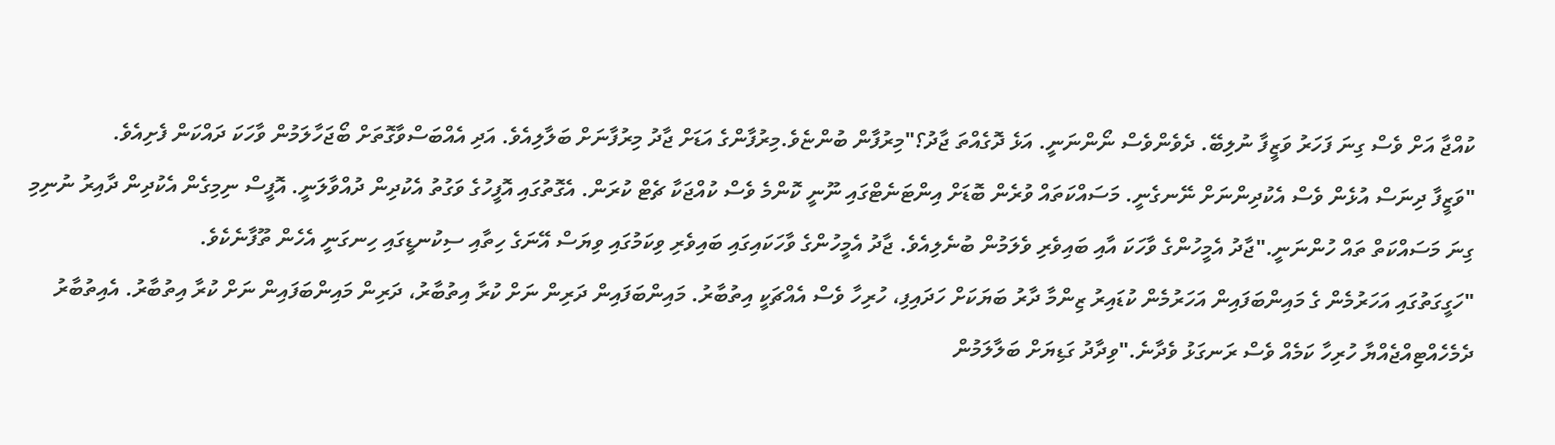ކުއްޖާ އަށް ވެސް ގިނަ ފަހަރު ވަޒީފާ ނުލިބޭ. ދެވެންވެސް ނޯންނަނީ. އަޅެ ދޮގެއްތަ ޖާދު؟"މިރުފާން ބުންޏެވެ.މިރުފާންގެ އަޑަށް ޖާދު މިރުފާނަށް ބަލާލިއެވެ. އަދި އެއްބަސްވާގޮތަށް ބޯޖަހާލަމުން ވާހަކަ ދައްކަން ފެށިއެވެ.
"ވަޒީފާ ދިނަސް އުޅެން ވެސް އެކުދިންނަށް ނޭނގެނީ. މަސައްކަތައް ވުރެން ބޮޑަށް އިންޓަނެޓްގައި ނޫނީ ކޮންމެ ވެސް ކުއްޖަކާ ޗެޓް ކުރަން. އެގޮތުގައި އޮފީހުގެ ވަގުތު އެކުދިން ދުއްވާލަނީ. އޮފީސް ނިމިގެން އެކުދިން ދާއިރު ނުނިމި ގިނަ މަސައްކަތް ތައް ހުންނަނީ."ޖާދު އެމީހުންގެ ވާހަކަ އާއި ބައިވެރި ވެލަމުން ބުނެލިއެވެ. ޖާދު އެމީހުންގެ ވާހަކައިގައި ބައިވެރި ވިކަމުގައި ވިޔަސް އޭނަގެ ހިތާއި ސިކުނޑީގައި ހިނގަނީ އެހެން ތޫފާނެކެވެ.
"ހަގީގަތުގައި އަހަރުމެން ގެ މައިންބަފައިން އަހަރުމެން ކުޑައިރު ޒިންމާ ދާރު ބަޔަކަށް ހަދައިފި، ހުރިހާ ވެސް އެއްޗަކީ އިތުބާރު. މައިންބަފައިން ދަރިން ނަށް ކުރާ އިތުބާރު، ދަރިން މައިންބަފައިން ނަށް ކުރާ އިތުބާރު. އެއިތުބާރު ދެމެހެއްޓިއްޖެއްޔާ ހުރިހާ ކަމެއް ވެސް ރަނގަޅު ވެދާނެ."ވިދާދު ގަޑިޔަށް ބަލާލަމުން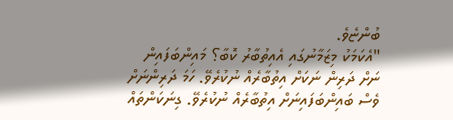ބުންޏެވެ.
"އެކަމަކު މިޒަމާނުގައި އެއިތުބާރު ކޮބާ؟ މައިންބަފައިން ނަށް ދަރިން ނަކަށް އިތުބާރެއް ނުކުރެވޭ. ހަމަ ދަރިންނަށް ވެސް ބައިންބަފައިނަށް އިތުބާރެއް ނުކުރެވޭ. ގިނަކަންތައް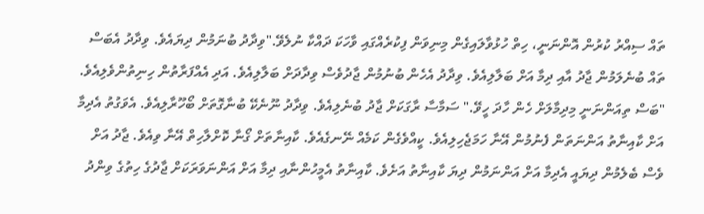ތައް ސިއްރު ކުރުން އޮންނަނީ، ހިތް ހުޅުވާލައިގެން މިނިވަން ފިކުރެއްގައި ވާހަކަ ދައްކާ ނުލެވޭ."ވިދާދު ބުނަމުން ދިޔައެވެ. ވިދާދު އެބަސް ތައް ބުނެލަމުން ޖާދު އާއި ދިމާ އަށް ބަލާލިއެވެ. ވިދާދު އެހެން ބުނުމުން ޖާދުވެސް ވިދާދަށް ބަލާލިއެވެ. އަދި އެއްފަރާތުން ހިނިތުންވެލިއެވެ.
"ބަސް ތިއަންނަނީ މިދިމާލަށް ހެން ހާދަ ހީވޭ." ސަމާސާ ރާގަކަށް ޖާދު ބުނެލިއެވެ. ވިދާދު ނޫނެކޭ ބުނާގޮތަށް ބޯހޫރާލިއެވެ. އެވަގުތު އެދިމާ އަށް ކާއިނާތު އަންނަތަން ފެނުމުން އޭނާ ހަމަޖެހިލިއެވެ. ކީއްވެގެން ކަމެއް ނޭނގެއެވެ. ކާއިނާތަށް ގޯނާ ކޮށްލާހިތް އޭނާ ވިއެވެ. ޖާދު އަށް ވެސް ބެލެމުން ދިޔައީ އެދިމާ އަށް އަންނަމުން ދިޔަ ކާއިނާތު އަށެވެ. ކާއިނާތު އެމީހުންނާއި ދިމާ އަށް އަންނަވަރަކަށް ޖާދުގެ ހިތުގެ ވިންދު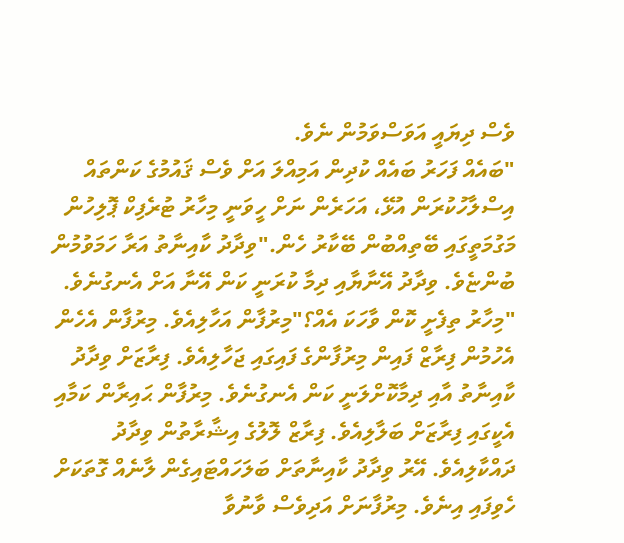ވެސް ދިޔައީ އަވަސްވަމުން ނެވެ.
"ބައެއް ފަހަރު ބައެއް ކުދިން އަމިއްލަ އަށް ވެސް ޤައުމުގެ ކަންތައް އިސްލާހުކުރަން އުޅޭ، އަހަރެން ނަށް ހީވަނީ މިހާރު ޓުރެފިކް ޕޮލިހުން މަގުމަތީގައި ބޭތިއްބުން ބޭކާރު ހެން."ވިދާދު ކާއިނާތު އަރާ ހަމަވުމުން ބުންޏެވެ. ވިދާދު އޭނާޔާއި ދިމާ ކުރަނީ ކަން އޭނާ އަށް އެނގުނެވެ.
"މިހާރު ތިފެށީ ކޮން ވާހަކަ އެއް؟"މިރުފާން އަހާލިއެވެ. މިރުފާން އެހެން އެހުމުން ފިރާޒް ފައިން މިރުފާންގެ ފައިގައި ޖަހާލިއެވެ. ފިރާޒަށް ވިދާދު ކާއިނާތު އާއި ދިމާކޮށްލަނީ ކަން އެނގުނެވެ. މިރުފާން ޙައިރާން ކަމާއި އެކީގައި ފިރާޒަށް ބަލާލިއެވެ. ފިރާޒް ލޮލުގެ އިޝާރާތުން ވިދާދު ދައްކާލިއެވެ. އޭރު ވިދާދު ކާއިނާތަށް ބަލަހައްޓައިގެން ލާނެއް ގޮތަކަށް ހެވިފައި އިނެވެ. މިރުފާނަށް އަދިވެސް ވާނުވާ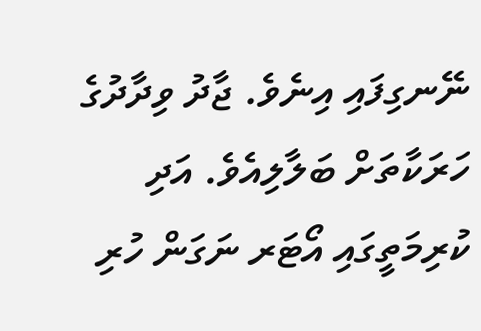ނޭނގިފައި އިނެވެ. ޖާދު ވިދާދުގެ ހަރަކާތަށް ބަލާލިއެވެ. އަދި ކުރިމަތީގައި އޯޓަރ ނަގަން ހުރި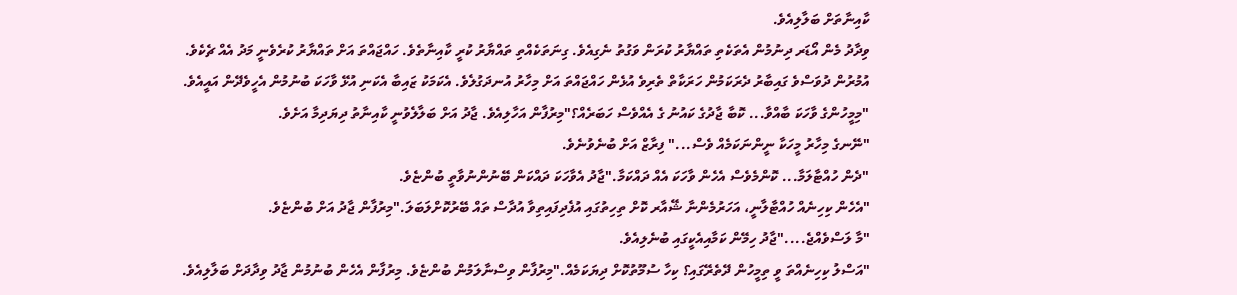ކާއިނާތަށް ބަލާލިއެވެ.
ވިދާދު މެން އޯޑަރ ދިނުމުން އެތަކެތި ތައްޔާރު ކުރަން ވަގުތު ނެގިއެވެ. ގިނަތަކެއްތި ތައްޔާރު ކުރީ ކާއިނާތެވެ. ހައްޖައްތަ އަށް ތައްޔާރު ކުރެވެނީ މަދު އެއް ޗެކެވެ. އުމުރުން ދުވަސްވެ ގައިބާރު ދެރަކަމުން ހަރަކާތް ތެރިވެ އުޅެން ހައްޖައްތަ އަށް މިހާރު އުނދަގުލެވެ. އެކަމަކު ޒައިބާ އެކަނި އުޅޭ ވާހަކަ ބުނުމުން އެހީވެދޭން އައީއެވެ.
"މިމީހުންގެ ވާހަކަ ބާއްވާ... ކޮބާ ޖާދުގެ ކައުނު ގެ އެއްވެސް ހަބަރެއް؟"މިރުފާން އަހާލިއެވެ. ޖާދު އަށް ބަލާލެވުނީ ކާއިނާތު ދިޔަދިމާ އަށެވެ.
"ނޭނގެ މިހާރު މީހަކާ ނީންނަކަމެއް ވެސް..." ފިރާޒް އަށް ބުނެވުނެވެ.
"ދެން ހުއްޓާލަމާ... ކޮންމެވެސް އެހެން ވާހަކަ އެއް ދައްކަމާ."ޖާދު އެވާހަކަ ދައްކަން ބޭނުންނުވާތީ ބުންޏެވެ.
"އެހެން ކިހިނެއް ހުއްޓާލާނީ، އަހަރުމެންނާ ޝޭއާރ ކޮށް ތިހިތުގައި އުފެދިފައިތިވާ އުދާސް ތައް ބޭރުކޮށްލަބަލަ."މިރުފާން ޖާދު އަށް ބުންޏެވެ.
"މާ ލަސްވެއްޖެ...."ޖާދު ހިމޭން ކަމާއިއެކީގައި ބުނެލިއެވެ.
"އަސްލު ކިހިނެއްތަ ވީ ތިމީހުން ދޭތެރޭގައި؟ ކިހާ ސުމޫތުކޮށް ދިޔަކަމެއް."މިރުފާން ވިސްނާލަމުން ބުންޏެވެ. މިރުފާން އެހެން ބުނުމުން ޖާދު ވިދާދަށް ބަލާލިއެވެ.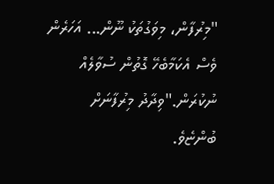"މިރުފާން، މިވަގުތަކު ނޫން... އަހަރެން ވެސް އެކަމާބެހޭ ގޮތުން ސުވާލެއް ނުކުރަން."ވިދާދު މިރުފާނަށް ބުންޏެވެ.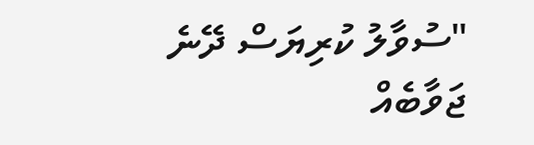"ސުވާލު ކުރިޔަސް ދޭނެ ޖަވާބެއް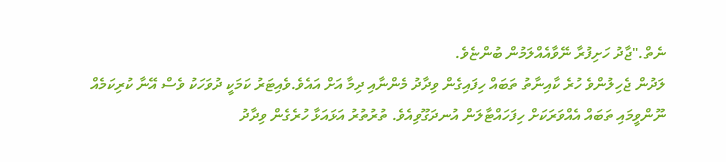ނެތް."ޖާދު ހަށިފުރާ ނޭވާއެއްލަމުން ބުންޏެވެ.
ލަދުން ޖެހިލުންވެ ހުރެ ކާއިނާތު ތަބައް ހިފައިގެން ވިދާދު މެންނާއި ދިމާ އަށް އައެވެ.ވެއިޓަރު ކަމަކީ ދުވަހަކު ވެސް އޭނާ ކުރިކަމެއް ނޫންވީމައި ތަބައް އެއްވަރަކަށް ހިފަހައްޓާލަން އުނދަގޫވިއެވެ. ތުރުތުރު އަޅައަޅާ ހުރެގެން ވިދާދު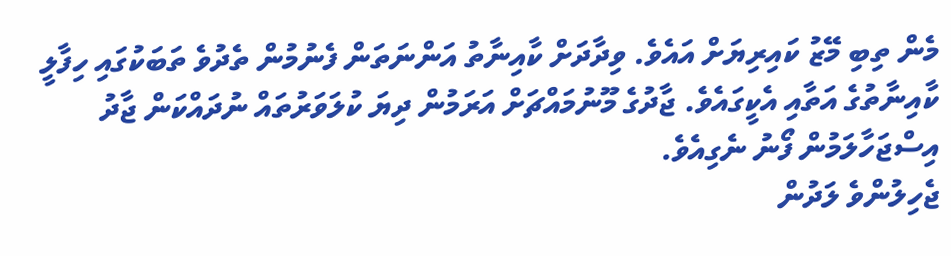މެން ތިބި މޭޒު ކައިރިޔަށް އައެވެ. ވިދާދަށް ކާއިނާތު އަންނަތަން ފެނުމުން ތެދުވެ ތަބަކުގައި ހިފާލީ ކާއިނާތުގެ އަތާއި އެކީގައެވެ. ޖާދުގެ މޫނުމައްޗަށް އަރަމުން ދިޔަ ކުލަވަރުތައް ނުދައްކަން ޖާދު އިސްޖަހާލަމުން ފޯނު ނެގިއެވެ.
ޖެހިލުންވެ ލަދުން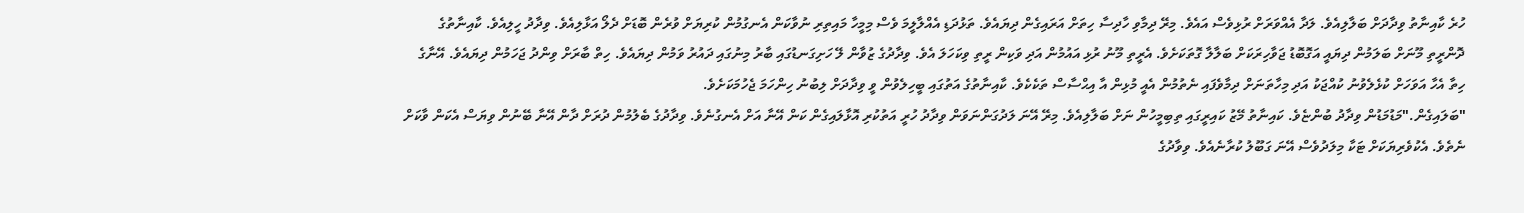ހުރެ ކާއިނާތު ވިދާދަށް ބަލާލިއެވެ. ލަދާ އެއްވަރަށް ރުޅިވެސް އައެވެ. މިރޭ ދިމާވި ހާދިސާ ހިތަށް އަރައިގެން ދިޔައެވެ. ތަޅުދަޑި އެއްލާލީމަ ވެސް މިމީހާ މައިތިރި ނުވާކަން އެނގުމުން ކުރިޔަށް ވުރެން ބޮޑަށް ދެލޯ އަޅާލިއެވެ. ވިދާދު ހީލިއެވެ. ކާއިނާތުގެ ދޮންރީތި މޫނަށް ބަލަމުން ދިޔައީ އަގޮބޮޑު ޖަވާހިރަކަށް ބަލާލާ ގޮތަކަށެވެ. އެރީތި މޫނު ރުޅި އައުމުން އަދި ވަކިން ރީތި ވިކަހަލަ އެވެ. ވިދާދުގެ ޒުވާން ލޭ ހަށިގަނޑުގައި ބާރު މިނުގައި ދައުރު ވަމުން ދިޔައެވެ. ހިތް ބާރަށް ވިންދު ޖަހަމުން ދިޔައެވެ. އޭނާގެ ހިތާ އެހާ އަވަހަށް ކުޅެލެވުނު ކުއްޖަކު އަދި މިހާތަނަށް ދިމާވެފައި ނެތުމުން އެއީ މުޅިން އާ އިޙްސާސް ތަކެކެވެ. ކާއިނާތުގެ އަތުގައި ބީހިލެވުން ވީ ވިދާދަށް ލިބުނު ހިންހަމަ ޖެހުމަކަށެވެ.
"ބަލައިގެން."މަޑުމަޑުން ވިދާދު ބުންޏެވެ. ކައިނާތު މޭޒު ކައިރީގައި ތިބިމީހުން ނަށް ބަލާލިއެވެ. މިރޭ އޭނަ ލަދުގަންނަވަން ވިދާދު ހުރީ އަތުކުރި އޮޅާލައިގެން ކަން އޭނާ އަށް އެނގުނެވެ. ވިދާދުގެ ބެލުމުން ދުރަށް ދާން އޭނާ ބޭނުން ވިޔަސް އެކަން ވާކަށް ނެތެވެ. އެކުވެރިޔަކަށް ޓަކާ މިލަދުވެސް އޭނަ ގަބޫލު ކުރާނެއެވެ. ވިވާދުގެ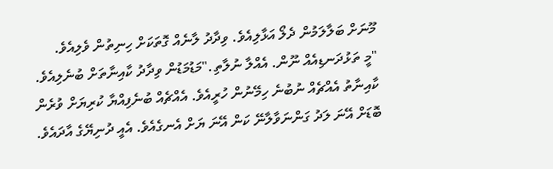މޫނަށް ބަލާލަމުން ދެލޯ އަޅާލިއެވެ. ވިދާދު ލާނެއް ގޮތަކަށް ހިނިތުން ވެލިއެވެ.
"މީ ތަޅުދަނޑިއެއް ނޫން. އެއްލާ ނުލާތި."މަޑުމަޑުން ވިދާދު ކާއިނާތަށް ބުނެލިއެވެ. ކާއިނާތު އެއްޗެއް ނުބުނެ ހިމޭނުން ހުރީއެވެ. އެއްޗެއް ބުނެފިއްޔާ ކުރިޔަށް ވުރެން ބޮޑަށް އޭނަ ލަދު ގަންނަވާލާނޭ ކަން އޭނަ ޔަށް އެނގެއެވެ. އެއީ ދުނިޔޭގެ އާދައެވެ.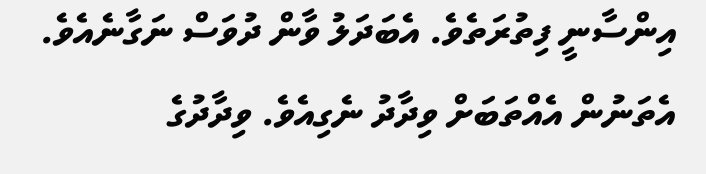އިންސާނީ ފިތުރަތެވެ. އެބަދަލު ވާން ދުވަސް ނަގާނެއެވެ.
އެތަނުން އެއްތަބަށް ވިދާދު ނެގިއެވެ. ވިދާދުގެ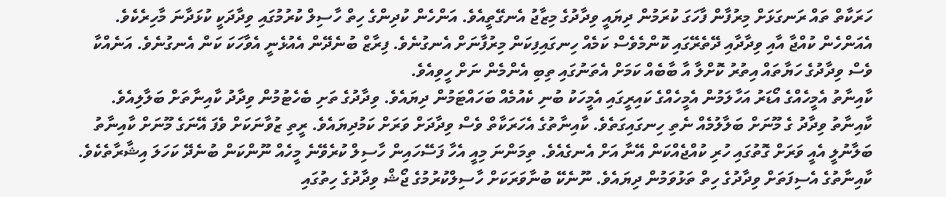ހަރަކާތް ތައް ރަނގަޅަށް މިރުފާން ފާހަގަ ކުރަމުން ދިޔައީ ވިދާދުގެ މިޒާޖު އެނގޭތީއެވެ. އަންހެން ކުދިންގެ ހިތް ހާސިލް ކުރުމުގައި ވިދާދަކީ ކުޅަދާނަ މާހިރެކެވެ. އެއަންހެން ކުއްޖާ އާއި ވިދާދާއި ދޭތެރޭގައި ކޮންމެވެސް ކަމެއް ހިނގައިފިކަން މިރުފާނަށް އެނގުނެވެ. ފިރާޒް ބުނެދޭން އެއުޅެނީ އެވާހަކަ ކަން އެނގުނެވެ. އަނެއްކާ ވެސް ވިދާދުގެ ހަޔާތައް އިތުރު ކޮށްލާ އާ ބާބެއް ކަމަށް އެތަނުގައި ތިބި އެންމެން ނަށް ހީވިއެވެ.
ކާއިނާތު އެމީހެއްގެ އޯޑަރު އަހާލަމުން އެމީހެއްގެ ކައިރީގައި އެމީހަކު ބުނި ކެއުމެއް ބަހައްޓަމުން ދިޔައެވެ. ވިދާދުގެ ތަށި ބެހެޓުމުން ވިދާދު ކާއިނާތަށް ބަލާލިއެވެ. ކާއިނާތު ވިދާދު ގެ މޫނަށް ބަލާލުމެއް ނެތި ހިނގައިގަތެވެ. ކާއިނާތުގެ އެހަރަކާތް ވެސް ވިދާދަށް ވަރަށް ކަމުދިޔައެވެ. ރީތި ޒުވާނަކަށް ވެފަ އޭނަގެ މޫނަށް ކާއިނާތު ބަލާނުލީ އެއީ ވަރަށް ގޮތުގައި ހުރި ކުއްޖެއްކަން އޭނާ އަށް އެނގެއެވެ. ތިމަންނަ މިއީ އެހާ ފަސޭހައިން ހާސިލް ކުރެވޭނެ މީހެއް ނޫންކަން ބުނެދޭ ކަހަލަ އިޝާރާތެކެވެ. ކާއިނާތުގެ އެސިފަތަށް ވިދާދުގެ ހިތް ތަޅުވަމުން ދިޔައެވެ. ނޫނެކޭ ބުނާވަރަކަށް ހާސިލްކުރުމުގެ ޖޯޝް ވިދާދުގެ ހިތުގައި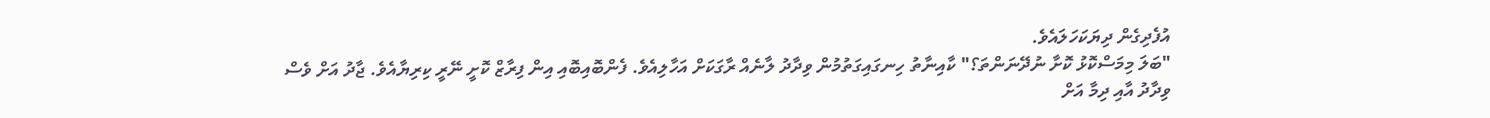އުފެދިގެން ދިޔަކަހަލައެވެ.
"ބަލަ މިމަސްކޮޅު ކޮށާ ނުދޭނަންތަ؟" ކާއިނާތު ހިނގައިގަތުމުން ވިދާދު ލާނެއް ރާގަކަށް އަހާލިއެވެ. ފެންބޮއިބޮއި އިން ފިރާޒް ކޮށީ ނޭރީ ކިރިޔާއެވެ. ޖާދު އަށް ވެސް ވިދާދު އާއި ދިމާ އަށް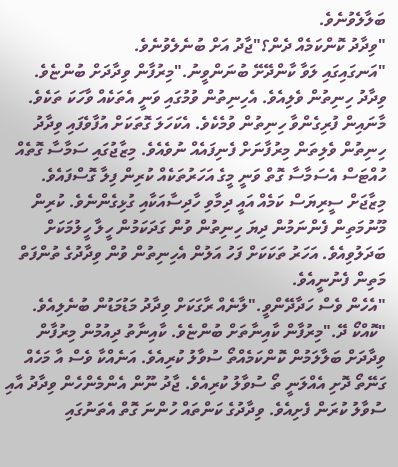ބަލާލެވުނެވެ.
"ވިދާދު ކޮންކަމެއް ދެން؟"ޖާދު އަށް ބުނެލެވުނެވެ.
"އަނގައިގައި ލަވާ ކާންދޭށޭ ބުނަންވީނު."މިރުފާން ވިދާދަށް ބުންޏެވެ. ވިދާދު ހިނިތުން ވެލިއެވެ. އެހިނިތުން ވުމުގައި ވަނީ އެތަކެއް ވާހަކަ ތަކެވެ. މާނައިން ފުރިގެންވާ ހިނިތުން ވުމެކެވެ. އެކަހަލަ ގޮތަކަށް އުފާވެފައި ވިދާދު ހިނިތުން ވެލިތަން މިރުފާނަށް ފެނިފައެއް ނުވެއެވެ. މިޒާޖުގައި ސަމާސާ ގޮތެއް ހުއްޓަސް އެސަމާސާ ގޮތް ވަނީ މީގެ އަހަރުތަކެއް ކުރިން ފިލާ ގޮސްފައެވެ. މިޒާޖަށް ސީރިޔަސް ކަމެއް އައީ ދިމާވި ހާދިސާއަކާއި ގުޅިގެންނެވެ. ކުރިން މޫނުމަތިން ފެންނަމުން ދިޔަ ހިނިތުން ވުން ގަދަކަމުން ހީލާ ހީލުމަކަށް ބަދަލުވިއެވެ. އަހަރު ތަކަކަށް ފަހު އަލުން އެހިނިތުން ވުން ވިދާދުގެ ތުންފަތް މަތިން ފެނުނީއެވެ.
"އެހެން ވެސް ހަދާދޭންވީ."ލާނެއް ރާގަކަށް ވިދާދު މަޑުމަޑުން ބުނެލިއެވެ.
"ކޮއްކޯ ދޭ."މިރުފާން ކާއިނާތަށް ބުންޏެވެ. ކާއިނާތު ދިއުމުން މިރުފާން ވިދާދަށް ބަލާލަމުން ކޮންކަމެއްތޯ ސުވާލު ކުރިއެވެ. އަނެއްކާ ވެސް އާ މަހެއް ގަނޭތޯ ދޮށި އެއްލަނީ ތޯ ސުވާލު ކުރިއެވެ. ޖާދު ނޫން އެންމެންހެން ވިދާދު އާއި ސުވާލު ކުރަން ފެށިއެވެ. ވިދާދުގެ ކަންތައް ހުންނަ ގޮތް އެތަނުގައި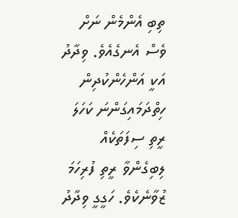ތިބި އެންމެން ނަށް ވެސް އެނގެއެވެ. ވިދާދު އަކީ އަންހެންކުދިން ހިތްދަމައިގަންނަ ކަހަލަ ރީތި ސިފަތަކެއް ލިބިގެންވާ ރީތި ފުރިހަމަ ޒުވާނެކެވެ. ހަގީގީ ވިދާދު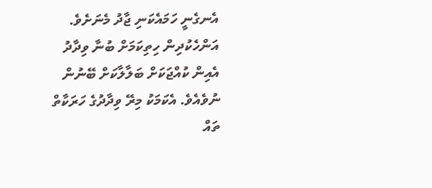އެނގެނީ ހަމައެކަނި ޖާދު މެނަށެވެ. އަންހެކުދިން ހިތިކަމަށް ބުނާ ވިދާދު އެއިން ކުއްޖަކަށް ބަލާލާކަށް ބޭނުން ނުވެއެވެ. އެކަމަކު މިރޭ ވިދާދުގެ ހަރަކާތް ތައް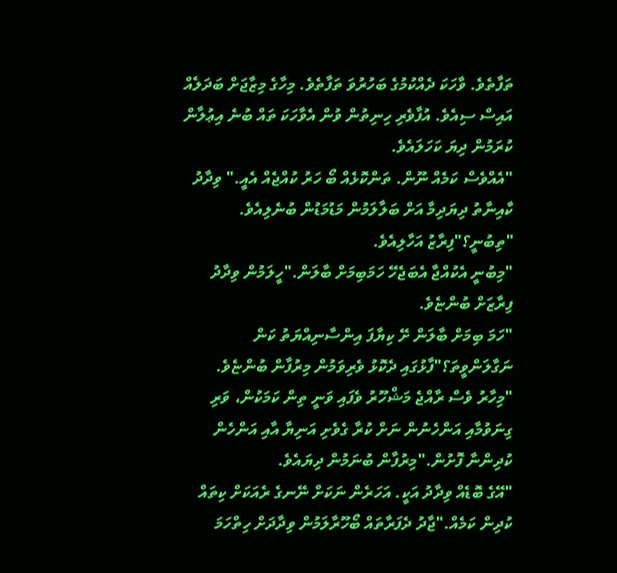ތަފާތެވެ. ވާހަކަ ދެއްކުމުގެ ބަހުރުވަ ތަފާތެވެ. މިހާގެ މިޒާޖަށް ބަދަލެއް އައިސް ސިއެވެ. އުފާވެރި ހިނިތުން ވުން އެވާހަކަ ތައް ބުނެ އިޢުލާން ކުރަމުން ދިޔަ ކަހަލައެވެ.
"އެއްވެސް ކަމެއް ނޫން. ތަންކޮޅެއް ބޯ ހަރު ކުއްޖެއް އެއީ." ވިދާދު ކާއިނާތު ދިޔަދިމާ އަށް ބަލާލަމުން މަޑުމަޑުން ބުނެލިއެވެ.
"ތިބުނީ؟"ފިރާޒު އަހާލިއެވެ.
"މިބުނީ އެކުއްޖާ އެބަޖެހޭ ހަމަބިމަށް ބާލަން."ހީލަމުން ވިދާދު ފިރާޒަށް ބުންޏެވެ.
"ހަމަ ބިމަށް ބާލަން ށޭ ކިޔާފަ އިންސާނިއްޔަތު ކަން ނަގާލަންވީތަ؟"ފާޅުގައި ދެކޮޅު ވެރިވަމުން މިރުފާން ބުންޏެވެ. "މިހާރު ވެސް ރާއްޖެ މަޝްހޫރު ވެފައި ވަނީ ތިން ކަމަކުން، ވަރި ގިނަވުމާއި އަންހެނުން ނަށް ކުރާ ގެވެށި އަނިޔާ އާއި އަންހެން ކުދިންނާ ފޮށުން."މިރުފާން ބުނަމުން ދިޔައެވެ.
"އޭގެ ބޮޑެއް ވިދާދު އަކީ. އަހަރެން ނަކަށް ނޭނގެ ރެއަކަށް ކިތައް ކުދިން ކަމެއް."ޖާދު ދެފަރާތައް ބޯހޫރާލަމުން ވިދާދަށް ހިތްހަމަ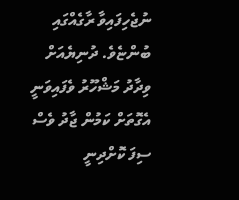ނުޖެހިފައިވާ ރާގެއްގައި ބުންޏެވެ. ދުނިޔެއަށް ވިދާދު މަޝްހޫރު ވެފައިވަނީ އެގޮތަށް ކަމުން ޖާދު ވެސް ސިފަ ކޮށްދިނީ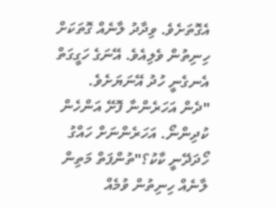އެގޮތަށެވެ. ވިދާދު ލާނެއް ގޮތަކަށް ހިނިތުން ވެލިއެވެ. އޭނަގެ ހަގީގަތް އެނގެނީ ހުދު އޭނަޔަށެވެ.
"ދެން އަހަރެންނާ ފޮށޭ އަންހެން ކުދިންނޯ. އަހަރެންނަށް ހައްގު ހޯދަދޭނީ ކާކު؟"ތުންފަތް މަތިން ލާނެއް ހިނިތުން ވުމެއް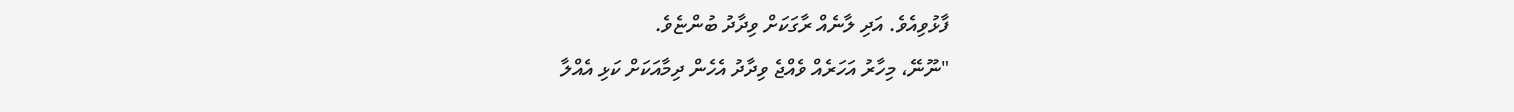ފާޅުވިއެވެ. އަދި ލާނެއް ރާގަކަށް ވިދާދު ބުންޏެވެ.
"ނޫނޭ، މިހާރު އަހަރެއް ވެއްޖެ ވިދާދު އެހެން ދިމާއަކަށް ކަޅި އެއްލާ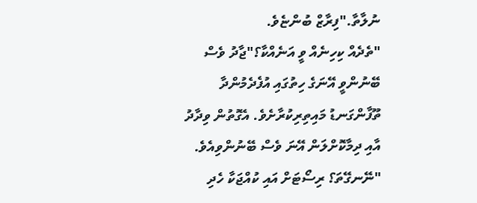ނުލާތާ."ފިރާޒް ބުންޏެވެ.
"ތެދެއް ކިހިނެއް ވީ އަނެއްކާ؟"ޖާދު ވެސް ބޭނުންވީ އޭނަގެ ހިތުގައި އުފެދެމުންދާ ތޫފާންގަނޑު މައިތިރިކުރާށެވެ. އެގޮތުން ވިދާދު އާއި ދިމާކޮށްލަން އޭނަ ވެސް ބޭނުންވިއެވެ.
"ނޭނގޭތަ؟ ރިސޯޓަށް އައި ކުއްޖަކާ ހެދި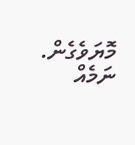މޮޔަވެގެން. ނަމެއް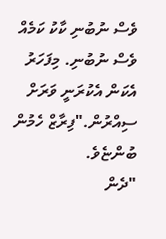ވެސް ނުބުނި ކާކު ކަމެއް ވެސް ނުބުނި. މިފަހަރު އެކަން އެކުރަނީ ވަރަށް ސިއްރުން."ފިރާޒް ހެމުން ބުންޏެވެ.
"ދެން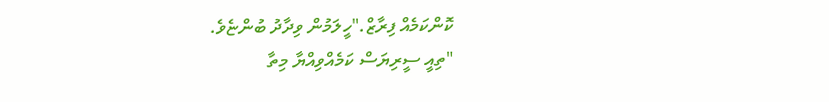ކޮންކަމެއް ފިރާޒް."ހީލަމުން ވިދާދު ބުންޏެވެ.
"ތިއީ ސީރިޔަސް ކަމެއްވިއްޔާ މިތާ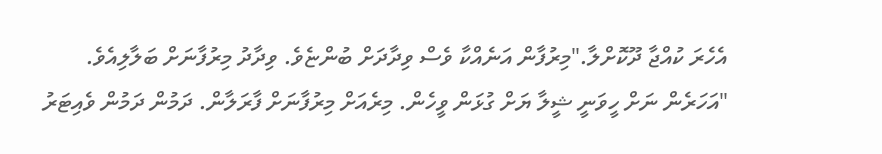އެހެރަ ކުއްޖާ ދޫކޮށްލާ."މިރުފާން އަނެއްކާ ވެސް ވިދާދަށް ބުންޏެވެ. ވިދާދު މިރުފާނަށް ބަލާލިއެވެ.
"އަހަރެން ނަށް ހީވަނީ ޝީލާ ޔަށް ގުޅަން ވީހެން. މިރެއަށް މިރުފާނަށް ފާރަލާން. ދަމުން ދަމުން ވެއިޓަރު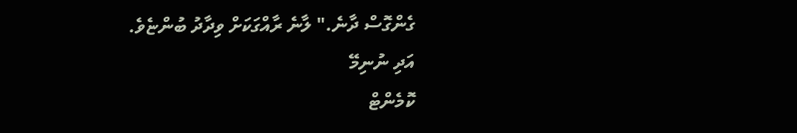ގެންގޮސް ދާނެ." ލާނެ ރާއްގަކަށް ވިދާދު ބުންޏެވެ.
އަދި ނުނިމޭ
ކޮމެންޓް